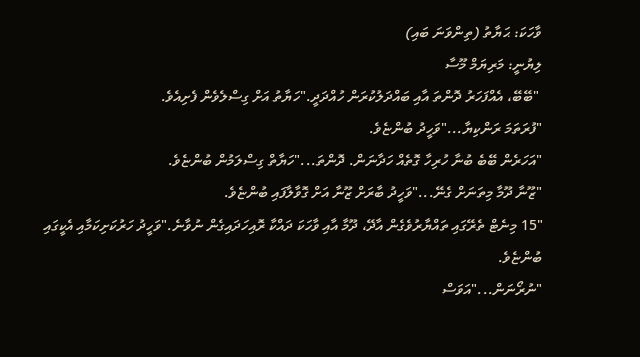ވާހަކަ: ޙަޔާތު (ތިންވަނަ ބައި)
ލިޔުނީ: މަރިޔަމް މޫސާ
 "ބޭބޭ، އެއްފަހަރު ދޮންތަ އާއި ބައްދަލުކުރަން ހުއްދަދީ."ހަޔާތު އަށް ގިސްލެވެން ފެށިއެވެ.
"ފުރަތަމަ ރަންކިޔާ..."ވަހީދު ބުންޏެވެ.
"އަހަރެން ބޭބެ ބުނާ ހުރިހާ ގޮތެއް ހަދާނަން. ދޮންތަ..."ހަޔާތް ގިސްލަމުން ބުންޏެވެ.
"ޒޫނާ ދޫމާ މިތަނަށް ގެނޭ..."ވަހީދު ބާރަށް ޒޫނާ އަށް ގޮވާލާފައި ބުންޏެވެ.
"15 މިނެޓް ތެރޭގައި ތައްޔާރުވެގެން އާދޭ، ދޫމާ އާއި ވާހަކަ ދައްކާ ރޮއިހަދައިގެން ނުވާނެ."ވަހީދު ހަރުކަށިކަމާއި އެކީގައި ބުންޏެވެ.
"ނުރޯނަން..."އަވަސް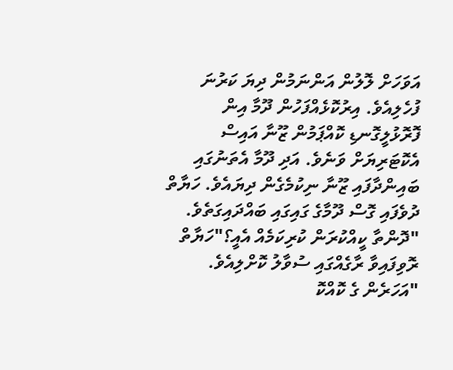އަވަހަށް ލޮލުން އަންނަމުން ދިޔަ ކަރުނަ ފުހެލިއެވެ. އިރުކޮޅެއްފަހުން ދޫމާ އިން ފޮރޮޅުލީގޮނޑި ކޮއްޕަމުން ޒޫނާ އައިސް އެކޮޓަރިޔަށް ވަނެވެ. އަދި ދޫމާ އެތަނުގައި ބައިންދާފައި ޒޫނާ ނިކުމެގެން ދިޔައެވެ. ހަޔާތް ދުވެފައި ގޮސް ދޫމާގެ ގައިގައި ބައްދައިގަތެވެ.
"ދޮންތާ ކީއްކުރަން ކުރިކަމެއް އެއީ؟"ހަޔާތް ރޮވިފައިވާ ރާގެއްގައި ސުވާލު ކޮށްލިއެވެ.
"އަހަރެން ގެ ކޮއްކޮ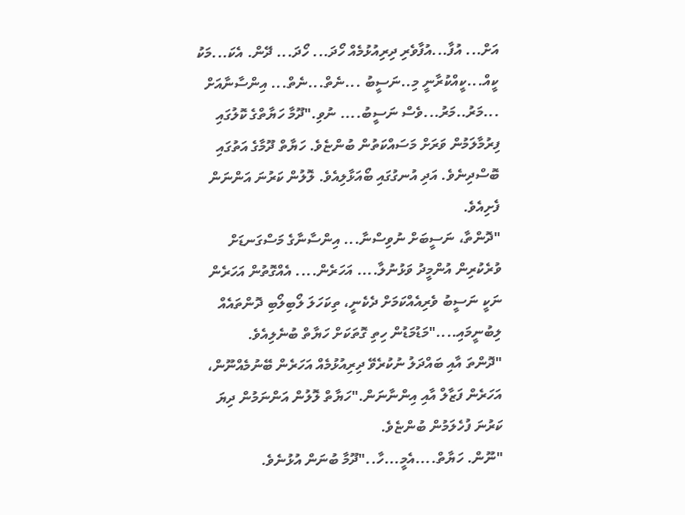އަށް... އުފާ...އުފާވެރި ދިރިއުޅުމެއް ހޯދަ... ހޯދަ... ދޭން. އެކަ...މަކު ކީއް...ކީއްކުރާނީ މި..ނަސީބު ...ނެތް...ނެތް... އިންސާނާއަށް ...މަރު..މަރު...ވެސް ނަސީބު.... ނުވި."ދޫމާ ހަޔާތްގެ ކޮލުގައި ފިރުމާލަމުން ވަރަށް މަސައްކަތުން ބުންޏެވެ. ހަޔާތް ދޫމާގެ އަތުގައި ބޮސްދިނެވެ. އަދި އުނގުގައި ބޯއަޅާލިއެވެ. ލޮލުން ކަރުނަ އަންނަން ފެށިއެވެ.
"ދޮންތާ، ނަސީބަށް ނުވިސްނާ... އިންސާނާގެ މަސްގަނޑަށް ވުރެކުރިން އުންމީދު ވަޅުނުލާ.... އަހަރެން.... އެއްގޮތުން އަހަރެން ނަކީ ނަސީބު ވެރިއެއްކަމަށް ދެކެނީ، ތިކަހަލަ ލޯބިލޯބި ދޮންތައެއް ލިބުނީމައި...."މަޑުމަޑުން ހިތި ގޮތަކަށް ހަޔާތް ބުނެލިއެވެ.
"ދޮންތަ އާއި ބައްދަލު ނުކުރެވޭ ދިރިއުޅުމެއް އަހަރެން ބޭނުމެއްނޫން، އަހަރެން ފަޒާލް އާއި އިންނާނަން."ހަޔާތް ލޮލުން އަންނަމުން ދިޔަ ކަރުނަ ފުހެލަމުން ބުންޏެވެ.
"ނޫން. ހަޔާތް....އެމީ...ހާ.."ދޫމާ ބުނަން އުޅުނެވެ.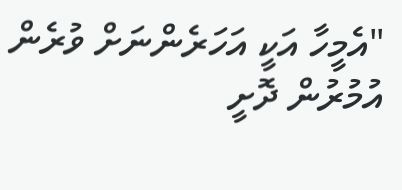"އެމީހާ އަކީ އަހަރެންނަށް ވުރެން އުމުރުން ދޮށީ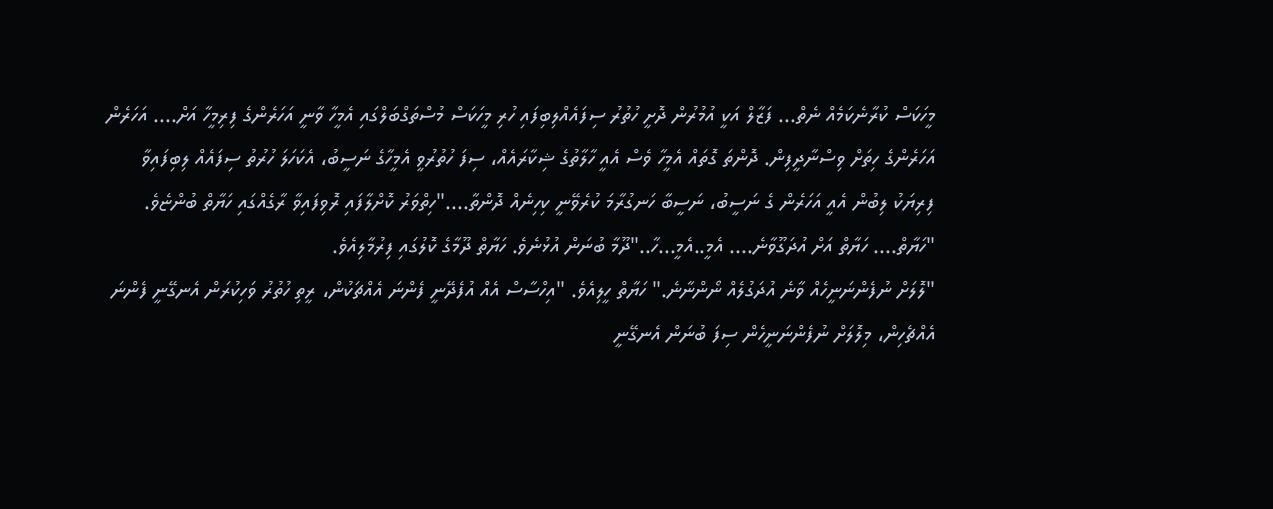މީހަކަސް ކުރާނެކަމެއް ނެތް... ފަޒާލް އަކީ އުމުރުން ދޮށީ ހުތުރު ސިފައެއްލިބިފައި ހުރި މީހަކަސް މުސްތަގްބަލްގައި އެމީހާ ވާނީ އަހަރެންގެ ފިރިމީހާ އަށް.... އަހަރެން އަހަރެންގެ ހިތަށް ވިސްނާދީފިން. ދޮންތަ ގޮތައް އެމީހާ ވެސް އެއީ ހާލާތުގެ ޝިކާރައެއް، ސިފަ ހުތުރުވީ އެމީހާގެ ނަސީބު، އެކަހަލަ ހުރުތު ސިފައެއް ލިބިފައިވާ ފިރިޔަކު ލިބުން އެއީ އަހަރެން ގެ ނަސީބު، ނަސީބާ ހަނގުރާމަ ކުރެވޭނީ ކިހިނެއް ދޮންތާ...."ހިތްވަރު ކޮށްލާފައި ރޮވިފައިވާ ރާގެއްގައި ހަޔާތް ބުންޏެވެ.
"ހަޔާތް.... ހަޔާތް އަށް އުދަގޫވާނެ.... އެމީ..އެމީ...ހާ.."ދޫމާ ބުނަން އުޅުނެވެ. ހަޔާތް ދޫމާގެ ކޮލުގައި ފިރުމާލިއެވެ.
"ލޮލަށް ނުފެންނަނީހެއް ވާނެ އުދަގުލެއް ނޯންނާނެ." ހަޔާތް ހީލިއެވެ. "އިހްސާސް އެއް އުފެދޭނީ ފެންނަ އެއްޗަކުން، ރީތި ހުތުރު ވަހިކުރަން އެނގޭނީ ފެންނަ އެއްޗެހިން، މިލޮލަށް ނުފެންނަނީހެން ސިފަ ބުނަން އެނގޭނީ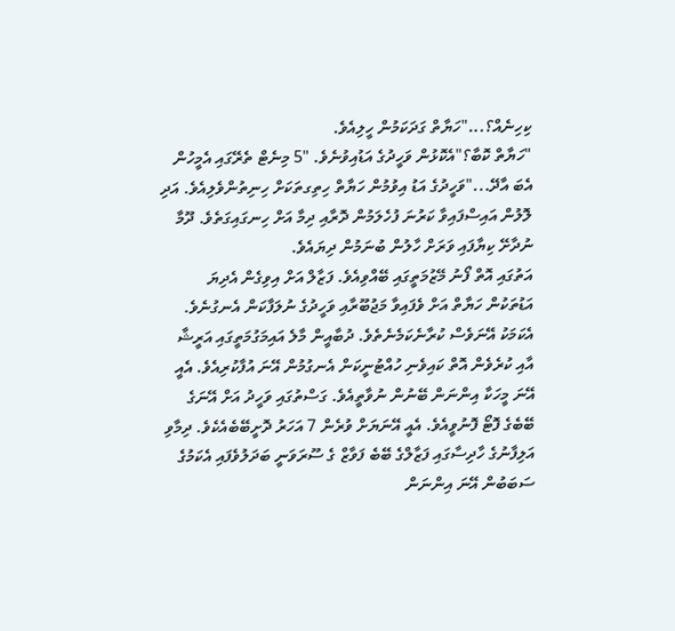ކިހިނެއް؟..."ހަޔާތް ގަދަކަމުން ހީލިއެވެ.
"ހަޔާތް ކޮބާ؟"އެކޮޅުން ވަހީދުގެ އަޑުއިވުނެވެ. "5 މިނެޓް ތެރޭގައި އެމީހުން އެބަ އާދޭ..."ވަހީދުގެ އަޑު އިވުމުން ހަޔާތް ހިތިގތަކަށް ހިނިތުންވެލިއެވެ. އަދި ލޮލުން އައިސްފައިވާ ކަރުނަ ފުހެލަމުން ދޮރާއި ދިމާ އަށް ހިނގައިގަތެވެ. ދޫމާ ނުދާށޭ ކިޔާފައި ވަރަށް ހާލުން ބުނަމުން ދިޔައެވެ.
އަތުގައި އޮތް ފޯނު މޭޒުމަތީގައި ބޭއްވިއެވެ. ފަޒާލް އަށް އިވިގެން އެދިޔަ އަޑުތަކުން ހަޔާތް އަށް ވެފައިވާ މަޖުބޫރާއި ވަހީދުގެ ނުލަފާކަން އެނގުނެވެ. އެކަމަކު އޭނަވެސް ކުރާނެކަމެނެތެވެ. ދުބާއީން މާލެ އައިމަގުމަތީގައި އަރީޝާ އާއި ކުރެވެން އޮތް ކައިވެނި ހުއްޓުނީކަން އެނގުމުން އޭނަ އުފާކުރިއެވެ. އެއީ އޭނަ މީހަކާ އިންނަން ބޭނުން ނުވާތީއެވެ. ގަސްތުގައި ވަހީދު އަށް އޭނަގެ ބޭބެގެ ފޮޓޯ ފޮނުވީއެވެ. އެއީ އޭނަޔަށް ވުރެން 7 އަހަރު ދޮށީބޭބެއެކެވެ. ދިމާވި އަލިފާނުގެ ހާދިސާގައި ފަޒާލްގެ ބޭބެ ފަވާޒް ގެ ސޫރަވަނީ ބަދަލުވެފައި އެކަމުގެ ސަބަބުން އޭނަ އިންނަން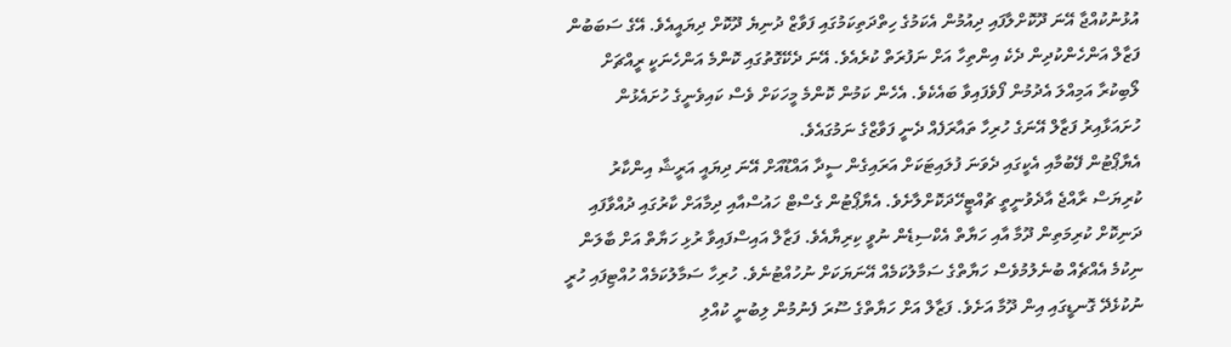އުޅުނުކުއްޖާ އޭނަ ދޫކޮށްލާފައި ދިއުމުން އެކަމުގެ ހިތްދަތިކަމުގައި ފަވާޒް ދުނިޔެ ދޫކޮށް ދިޔައީއެވެ. އޭގެ ސަބަބުން ފަޒާލް އަންހެންކުދިން ދެކެ އިންތިހާ އަށް ނަފުރަތް ކުރެއެވެ. އޭނަ ދެކޭގޮތުގައި ކޮންމެ އަންހެނަކީ ރީއްޗަށް ލޯބިކުރާ އަމިއްލަ އެދުމުން ފޯވެފައިވާ ބައެކެވެ. އެހެން ކަމުން ކޮންމެ މީހަކަށް ވެސް ކައިވެނީގެ ހުށައެޅުން ހުށައަޅާއިރު ފަޒާލް އޭނަގެ ހުރިހާ ތައާރަފެއް ދެނީ ފަވާޒްގެ ނަމުގައެވެ.
އެޔާޕޯޓުން ފޭބުމާއި އެކީގައި ދެވަނަ ފުލައިޓަކަށް އަރައިގެން ސީދާ އައްޑޫއަށް އޭނަ ދިޔައީ އަރީޝާ އިންކާރު ކުރިޔަސް ރާއްޖެ އާދެވުނީތީ ޗުއްޓީހޭދަކޮށްލާށެވެ. އެޔާޕޯޓުން ގެސްޓް ހައުސްއާއި ދިމާއަށް ކާރުގައި ދުއްވާފައި ދަނިކޮށް ކުރިމަތިން ދޫމާ އާއި ހަޔާތް އެކްސިޑެން ނުވީ ކިރިޔާއެވެ. ފަޒާލް އައިސްފައިވާ ރުޅި ހަޔާތް އަށް ބާލަން ނިކުމެ އެއްޗެއް ބުނެލުމުވެސް ހަޔާތްގެ ސަމާލުކަމެއް އޭނަޔަކަށް ނުހުއްޓުނެވެ. ހުރިހާ ސަމާލުކަމެއް ހުއްޓިފައި ހުރީ ނުކުޅެދޭ ގޮނޑީގައި އިން ދޫމާ އަށެވެ. ފަޒާލް އަށް ހަޔާތްގެ ސޫރަ ފެނުމުން ލިބުނީ ކުއްލި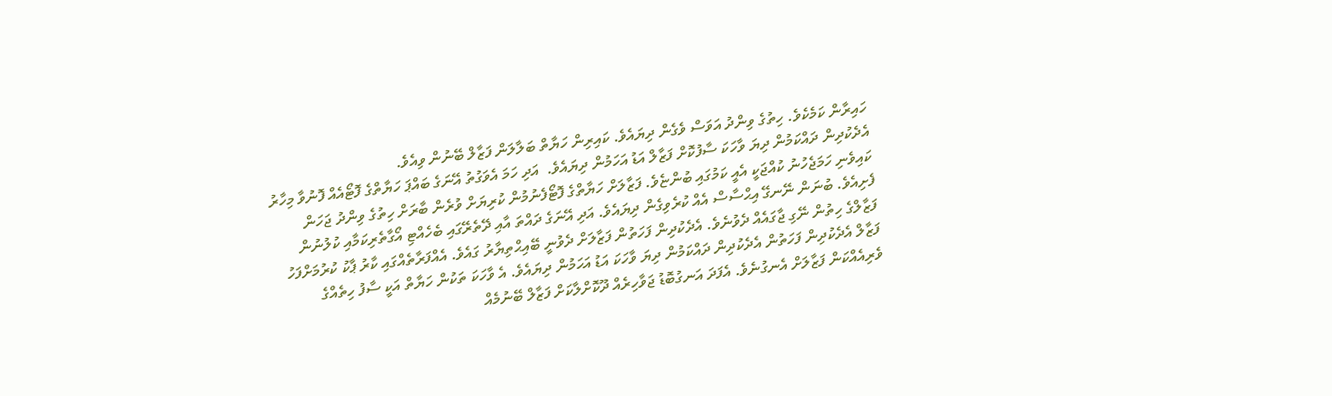ހައިރާން ކަމެކެވެ. ހިތުގެ ވިންދު އަވަސް ވެގެން ދިޔައެވެ. ކައިރިން ހަޔާތް ބަލާލަން ފަޒާލް ބޭނުން ވިއެވެ.
އެދެކުދިން ދައްކަމުން ދިޔަ ވާހަކަ ސާފުކޮށް ފަޒާލް އަޑު އަހަމުން ދިޔައެވެ.  އަދި ހަމަ އެވަގުތު އޭނަގެ ބައްޕަ ހަޔާތްގެ ފޮޓޯއެއް ފޮނުވާ މިހާރު ކައިވެނި ހަމަޖެހުނު ކުއްޖަކީ އެއީ ކަމުގައި ބުންޏެވެ. ފަޒާލަށް ހަޔާތްގެ ފޮޓޯފެނުމުން ކުރިޔަށް ވުރެން ބާރަށް ހިތުގެ ވިންދު ޖަހަން ފެށިއެވެ. ބުނަން ނޭނގޭ އިޙްސާސް އެއް ކުރެވިގެން ދިޔައެވެ. އަދި އޭނަގެ ދައްތަ އާއި ދޭތެރޭގައި ބެހެއްޓި އޯގާތެރިކަމާއި ކުލުނުން ފަޒާލްގެ ހިތުން ނޭގި ޖާގައެއް ދެވުނެވެ. އެދެކުދިން ފަހަތުން ފަޒާލަށް ދެވުނީ ބޭއިޙްތިޔާރު ގައެވެ. އެއްފަރާތެއްގައި ކާރު ޕާކު ކުރުމަށްފަހު ފަޒާލް އެދެކުދިން ފަހަތުން އެދެކުދިން ދައްކަމުން ދިޔަ ވާހަކަ އަޑު އަހަމުން ދިޔައެވެ. އެ ވާހަކަ ތަކުން ހަޔާތް އަކީ ސާފު ހިތެއްގެ ވެރިއެއްކަން ފަޒާލަށް އެނގުނެވެ. އެފަދަ އަނގުބޮޑު ޖަވާހިރެއް ދޫކޮށްލާކަށް ފަޒާލް ބޭނުމެއް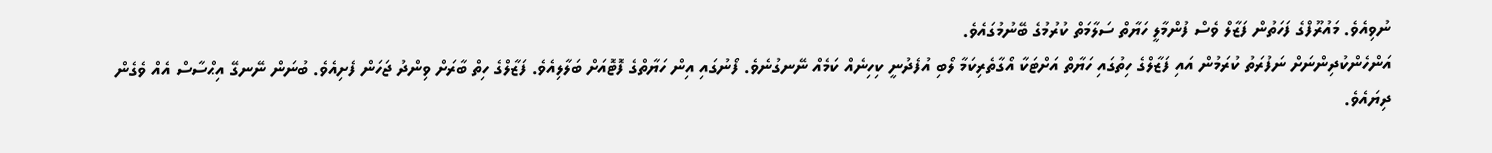ނުވިއެވެ. މައުރޫފްގެ ފަހަތުން ފަޒާލް ވެސް ފުންމާލީ ހަޔާތް ސަލާމަތް ކުރުމުގެ ބޭނުމުގައެވެ.
އަންހެންކުދިންނަށް ނަފުރަތު ކުރަމުން އައި ފަޒާލްގެ ހިތުގައި ހަޔާތް އަށްޓަކާ އޯގާތެރިކަމާ ލޯބި އުފެދުނީ ކިހިނެއް ކަމެއް ނޭނގުނެވެ. ފޯނުގައި އިން ހަޔާތްގެ ފޮޓޮއަށް ބަލާލިއެވެ. ފަޒާލްގެ ހިތް ބާރަށް ވިންދު ޖަހަން ފެށިއެވެ. ބުނަން ނޭނގޭ އިޙްސާސް އެއް ވެގެން ދިޔައެވެ.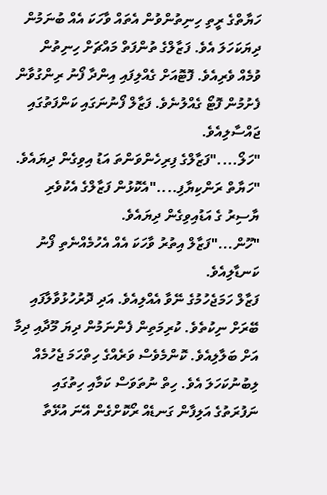ހަޔާތްގެ ރީތި ހިނިތުންވުން އެތައް ވާހަކަ އެއް ބުނަމުން ދިޔަކަހަލަ އެވެ. ފަޒާލްގެ ތުންފަތް މައްޗަށް ހިނިތުން ވުމެއް ވެރިއެވެ. ފޮޓޮއަށް ގެއްލިފައި އިންދާ ފޯނު ރިންގުވާން ފެށުމުން ފޮޓޯ ގެއްލުނެވެ. ފަޒާލް ފޯނުނަގައި ކަންފަތުގައި ޖައްސާލިއެވެ.
"ހަލޯ...."ފަޒާލްގެ ފިރިހެންވަންތަ އަޑު އިވިގެން ދިޔައެވެ.
"ހަޔާތް ރަންކިޔާފި...."އެކޮޅުން ފަޒާލްގެ އެކުވެރި ޔާސިރު ގެ އަޑުއިވިގެން ދިޔައެވެ.
"ހޫން..."ފަޒާލް އިތުރު ވާހަކަ އެއް އެހުމެއްނެތި ފޯނު ކަނޑާލިއެވެ.
ފަޒާލް ހަމަޖެހުމުގެ ނޭވާ އެއްލިއެވެ. އަދި ދޮރުހުޅުވާލާފައި ބޭރަށް ނިކުތެވެ. ކުރިމަތިން ފެންނަމުން ދިޔަ މޫދާއި ދިމާ އަށް ބަލާލިއެވެ. ކޮންމެވެސް ވަރެއްގެ ހިތްހަމަ ޖެހުމެއް ލިބުނުކަހަލަ އެވެ. ހިތް ނުތަވަސް ކަމާއި ހިތުގައި ނަފުރަތުގެ އަލިފާން ގަނޑެއް ރޯކޮށްގެން އޭނަ އުޅޭތާ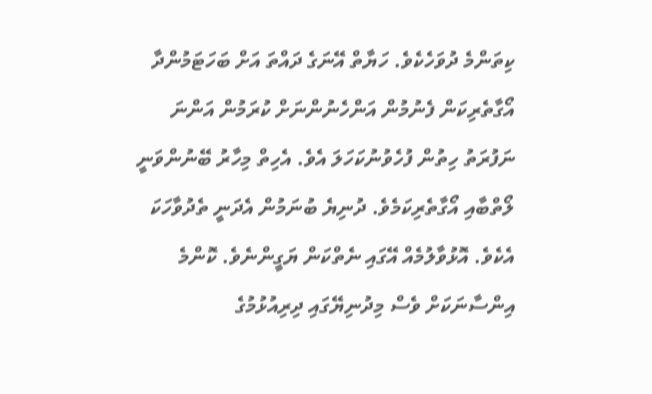ކިތަންމެ ދުވަހެކެވެ. ހަޔާތް އޭނަގެ ދައްތަ އަށް ބަހަޓަމުންދާ އޯގާތެރިކަން ފެނުމުން އަންހެނުންނަށް ކުރަމުން އަންނަ ނަފުރަތު ހިތުން ފުހެވުނުކަހަލަ އެވެ. އެހިތް މިހާރު ބޭނުންވަނީ ލޯތްބާއި އޯގާތެރިކަމެވެ. ދުނިޔެ ބުނަމުން އެދަނީ ތެދުވާހަކަ އެކެވެ. އޮޅުވާލުމެއް އޭގައި ނެތްކަން ޔަގީންނެވެ. ކޮންމެ އިންސާނަކަށް ވެސް މިދުނިޔޭގައި ދިރިއުޅުމުގެ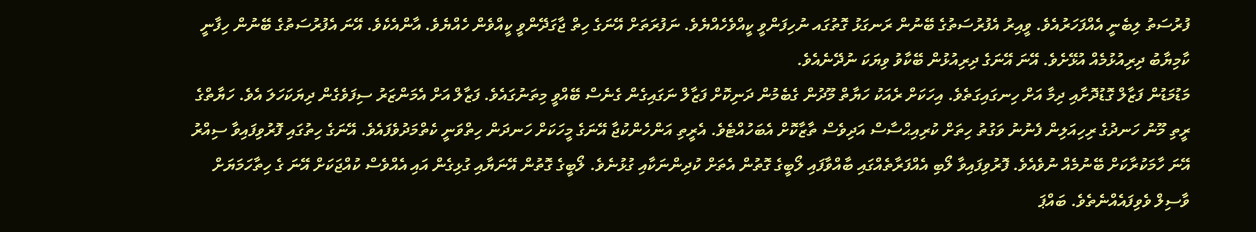ފުރުސަތު ލިބެނީ އެއްފަހަރުއެވެ. ވީއިރު އެފުރުސަތުގެ ބޭނުން ރަނގަޅު ގޮތުގައ ނުހިފަންވީ ކީއްވެހެއްޔެވެ. ނަފުރަތަށް އޭނަގެ ހިތް ޖާގަދޭންވީ ކީއްވެން ހެއްޔެވެ. އާންއެކެވެ. އޭނަ އެފުރުސަތުގެ ބޭނުން ހިފާނީ ކާމިޔާބު ދިރިއުޅުމެއް އުޅޭށެވެ. އޭނަ އޭނަގެ ދިރިއުޅުން ބޭކާވު ވިޔަކަ ނުދޭނެއެވެ.
މަޑުމަޑުން ފަޒާލް ގޮޑުދޮށާއި ދިމާ އަށް ހިނގައިގަތެވެ. އިހަކަށް ރެއަކު ހަޔާތް މޫދުން ގެބެމުން ދަނިކޮށް ފަޒާލް ނަގައިގެން ގެނެސް ބޭއްވީ މިތަނުގައެވެ. ފަޒާލް އަށް އެމަންޒަރު ސިފަވެގެން ދިޔަކަހަލަ އެވެ. ހަޔާތްގެ ރީތި މޫނު ހަނދުގެ ރިހިއަލިން ފެނުނު ވަގުތު ހިތަށް ކުރިއިޙްސާސް އަދިވެސް ތާޒާކޮށް އެބަހުއްޓެވެ. އެރީތި އަންހެންކުޖާ އޭނަގެ މީހަކަށް ހަނދަން ހިތްވަނީ ކެތްމަދުވެފައެވެ. އޭނަގެ ހިތުގައި ފޮރުވިފައިވާ ސިއްރު އޭނަ ހާމަކުރާކަށް ބޭނުމެއް ނުވެއެވެ. ފޮރުވިފައިވާ ލޯބި އެއްފަރާތެއްގައި ބާއްވާފައި ލޯބީގެ ގޮތުން އެތަށް ކުދިންނަކާއި ގުޅުނެވެ. ލޯބީގެ ގޮތުން އޭނަޔާއި ގުޅިގެން އައި އެއްވެސް ކުއްޖަކަށް އޭނަ ގެ ހިތާހަމަޔަށް ވާސިލް ވެވިފައެއްނެތެވެ. ބައްޕަ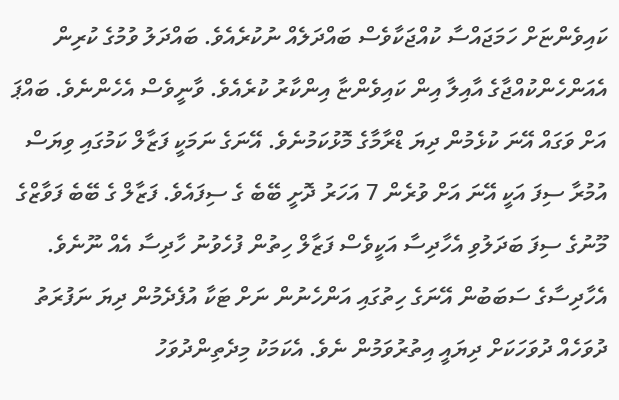ކައިވެންޏަށް ހަމަޖައްސާ ކުއްޖަކާވެސް ބައްދަލެއް ނުކުރެއެވެ. ބައްދަލު ވުމުގެ ކުރިން އެއަންހެންކުއްޖާގެ އާއިލާ އިން ކައިވެންޏާ އިންކާރު ކުރެއެވެ. ވާނީވެސް އެހެންނެވެ. ބައްޕަ އަށް ވަގައް އޭނަ ކުޅެމުން ދިޔަ ޑްރާމާގެ މޮޅުކަމުނެވެ. އޭނަގެ ނަމަކީ ފަޒާލް ކަމުގައި ވިޔަސް އުމުރާ ސިފަ އަކީ އޭނަ އަށް ވުރެން 7 އަހަރު ދޮށީ ބޭބެ ގެ ސިފައެވެ. ފަޒާލް ގެ ބޭބެ ފަވާޒްގެ މޫނުގެ ސިފަ ބަދަލުވި އެހާދިސާ އަކީވެސް ފަޒާލް ހިތުން ފުހެވުނު ހާދިސާ އެއް ނޫނެވެ. އެހާދިސާގެ ސަބަބުން އޭނަގެ ހިތުގައި އަންހެނުން ނަށް ޓަކާ އުފެދެމުން ދިޔަ ނަފުރަތު ދުވަހެއް ދުވަހަކަށް ދިޔައީ އިތުރުވަމުން ނެވެ. އެކަމަކު މިދެތިންދުވަހު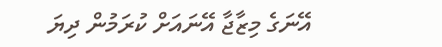އޭނަގެ މިޒާޖާ އޭނައަށް ކުރަމުން ދިޔަ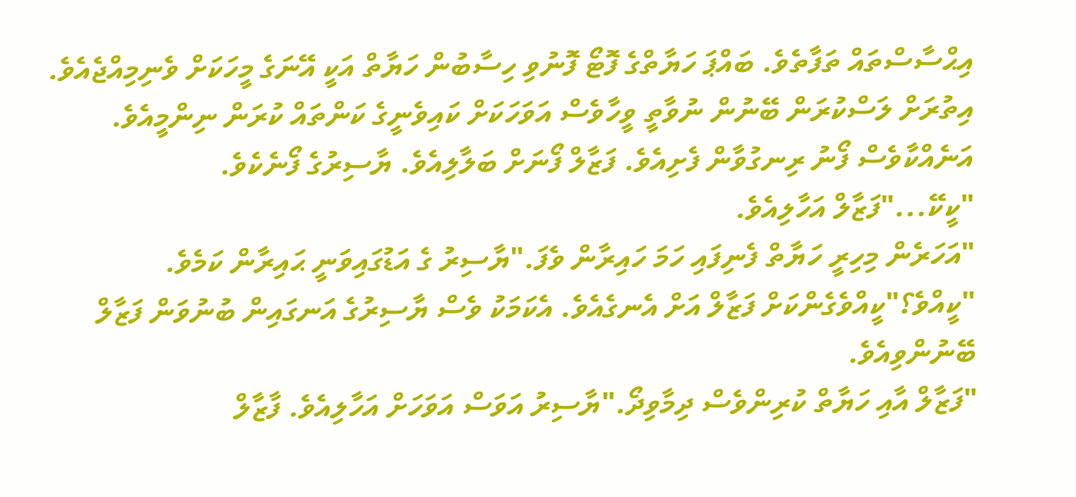އިޙްސާސްތައް ތަފާތެވެ. ބައްޕަ ހަޔާތްގެ ފޮޓޯ ފޮނުވި ހިސާބުން ހަޔާތް އަކީ އޭނަގެ މީހަކަށް ވެނިމިއްޖެއެވެ. އިތުރަށް ލަސްކުރަން ބޭނުން ނުވާތީ ވީހާވެސް އަވަހަކަށް ކައިވެނީގެ ކަންތައް ކުރަން ނިންމީއެވެ.
އަނެއްކާވެސް ފޯނު ރިނގުވާން ފެށިއެވެ. ފަޒާލް ފޯނަށް ބަލާލިއެވެ. ޔާސިރުގެ ފޯނެކެވެ.
"ކީކޭ..."ފަޒާލް އަހާލިއެވެ.
"އަހަރެން މިހިރީ ހަޔާތް ފެނިފައި ހަމަ ހައިރާން ވެފަ."ޔާސިރު ގެ އަޑުގައިވަނީ ޙައިރާން ކަމެވެ.
"ކީއްވެ؟"ކީއްވެގެންކަށް ފަޒާލް އަށް އެނގެއެވެ. އެކަމަކު ވެސް ޔާސިރުގެ އަނގައިން ބުނުވަން ފަޒާލް ބޭނުންވިއެވެ.
"ފަޒާލް އާއި ހަޔާތް ކުރިންވެސް ދިމާވިދޯ."ޔާސިރު އަވަސް އަވަހަށް އަހާލިއެވެ. ފާޒާލް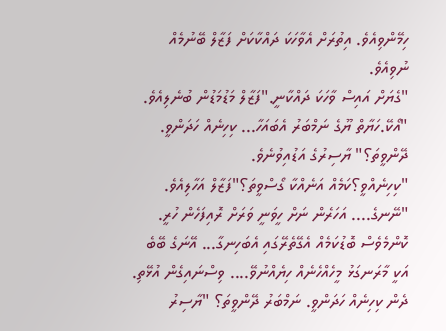ހިމޭންވިއެވެ. އިތުރަށް އެވާހަކަ ދައްކާކަށް ފަޒާލް ބޭނުމެއް ނުވިއެވެ.
"ގެޔަށް އައިސް ވާހަކަ ދައްކާނީ."ފަޒާލް މަޑުމަޑުން ބުނެލިއެވެ.
"އޯކޭ.ހަޔާތް ޔޫގެ ނަމްބަރު އެބައަހާ... ކިހިނެއް ހަދަންވީ. ދޭންވީތަ؟" ޔާސިރުގެ އަޑުއިވުނެވެ.
"ކިހިނެއްވީ؟ކަމެއް އަނެއްކާ ގޯސްވީތަ؟"ފަޒާލް އަހާލިއެވެ.
"ނޭނގެ.... އަހަރެން ނަށް ހީވަނީ ވަރަށް ރޮއިފަހެން ހުރީ. ކޮންމެވެސް ބޮޑުކަމެއް އެގޭތެރޭގައި އެބަހިނގާ... އޭނަގެ ބޭބެ އަކީ މާރަނގަޅު މީހެއްހެނެއް ހިޔެއްނުވޭ.... ވިސްނައިގެން އުޅޭތި. ދެން ކިހިނެއް ހަދަންވީ. ނަމްބަރު ދޭންވީތަ؟ "ޔާސިރު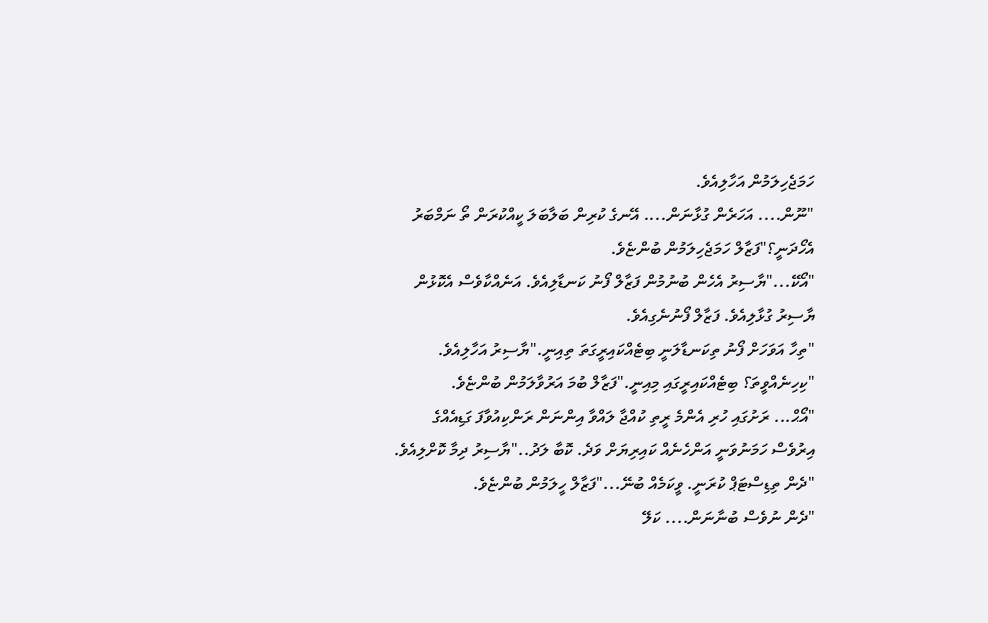ހަމަޖެހިލަމުން އަހާލިއެވެ.
"ނޫން.... އަހަރެން ގުޅާނަން.... އޭނގެ ކުރިން ބަލާބަލަ ކީއްކުރަން ތޯ ނަމްބަރު އެހޯދަނީ؟"ފަޒާލް ހަމަޖެހިލަމުން ބުންޏެވެ.
"އޯކޭ..."ޔާސިރު އެހެން ބުނުމުން ފަޒާލް ފޯނު ކަނޑާލިއެވެ. އަނެއްކާވެސް އެކޮޅުން ޔާސިރު ގުޅާލިއެވެ. ފަޒާލް ފޯނުނެގިއެވެ.
"ތިހާ އަވަހަށް ފޯނު ތިކަނޑާލަނީ ބިޓެއްކައިރީގަތަ ތިއިނީ."ޔާސިރު އަހާލިއެވެ.
"ކިހިނެއްވީތަ؟ ބިޓެއްކައިރީގައި މިއިނީ."ފަޒާލް ބުމަ އަރުވާލަމުން ބުންޏެވެ.
"އޯޙް... ރަށުގައި ހުރި އެންމެ ރީތި ކުއްޖާ ލައްވާ އިންނަން ރަންކިއުވާފަ ގަޑިއެއްގެ އިރުވެސް ހަމަނުވަނީ އަންހެނެއް ކައިރިޔަށް ވަދެ. ކޮބާ ލަދު.."ޔާސިރު ދިމާ ކޮށްލިއެވެ.
"ދެން ތިޑިސްޓަޕް ކުރަނީ. ވީކަމެއް ބުނޭ..."ފަޒާލް ހީލަމުން ބުންޏެވެ.
"ދެން ނުވެސް ބުނާނަން.... ކަލޭ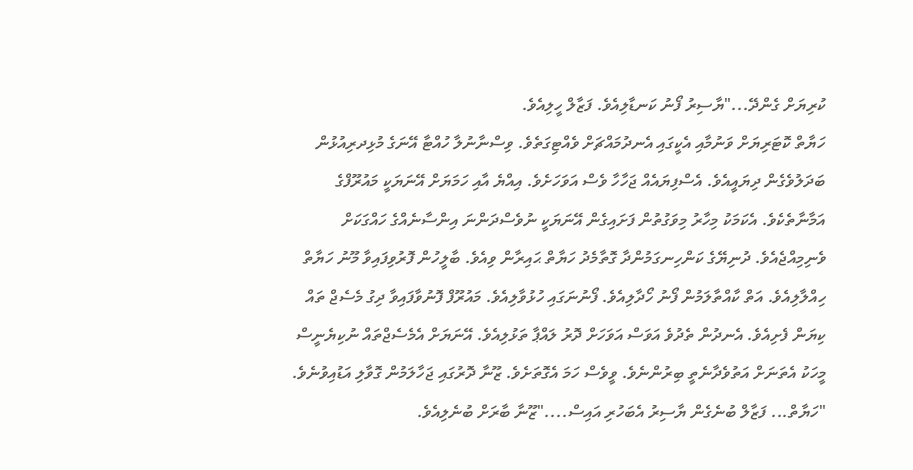ކުރިޔަށް ގެންދޭ..."ޔާސިރު ފޯނު ކަނޑާލިއެވެ. ފަޒާލް ހީލިއެވެ.
ހަޔާތް ކޮޓަރިޔަށް ވަނުމާއި އެކީގައި އެނދުމައްޗަށް ވެއްޓިގަތެވެ. ވިސްނާނުލާ ހުއްޓާ އޭނަގެ މުޅިދރިއުޅުން ބަދަލުވެގެން ދިޔައީއެވެ. އެސްފިޔައެއް ޖަހާހާ ވެސް އަވަހަށެވެ. އިއްޔެ އާއި ހަމަޔަށް އޭނަޔަކީ މައުރޫފްގެ އަމާނާތެކެވެ. އެކަމަކު މިހާރު މިވަގުތުން ފަށައިގެން އޭނަޔަކީ ނުވެސްދަންނަ އިންސާނެއްގެ ހައްގަކަށް ވެނިމިއްޖެއެވެ. ދުނިޔޭގެ ކަންހިނގަމުންދާ ގޮތާމެދު ހަޔާތް ޙައިރާން ވިއެވެ. ބާލީހުން ފޮރުވިފައިވާ މޫނު ހަޔާތް ހިއްލާލިއެވެ. އަތް ކާއްތާލަމުން ފޯނު ހޯދާލިއެވެ. ފޯނުނަގައި ހުޅުވާލިއެވެ. މައުރޫފް ފޮނުވާފައިވާ ދިގު މެސެޖް ތައް ކިޔަން ފެށިއެވެ. އެނދުން ތެދުވެ އަވަސް އަވަހަށް ދޮރު ލައްޕާ ތަޅުލިއެވެ. އޭނަޔަށް އެމެސެޖްތައް ނުކިޔެނީސް މީހަކު އެތަނަށް އަތުވެދާނެތީ ބިރުންނެވެ. ވީވެސް ހަމަ އެގޮތަށެވެ. ޒޫނާ ދޮރުގައި ޖަހާލަމުން ގޮވާލި އަޑުއިވުނެވެ.
"ހަޔާތް... ފަޒާލް ބުނެގެން ޔާސިރު އެބަހުރި އައިސް...."ޒޫނާ ބާރަށް ބުނެލިއެވެ.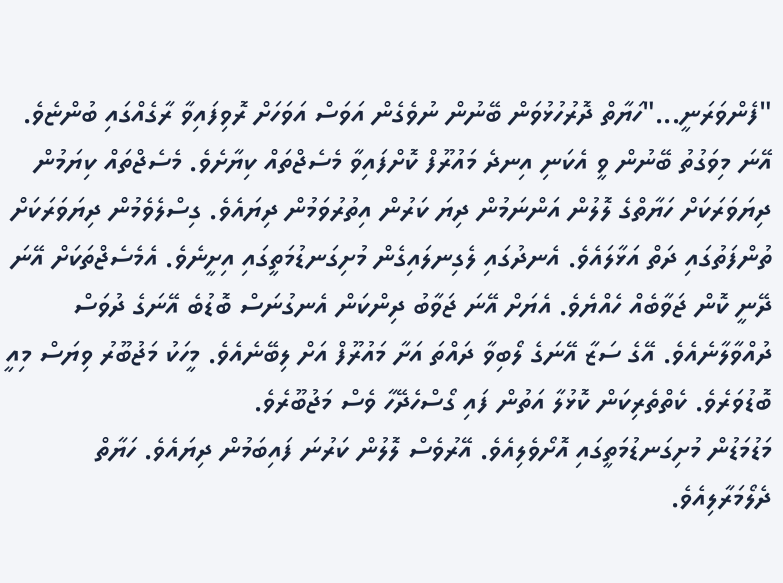"ފެންވަރަނީ..."ހަޔާތް ދޮރުހުޅުވަން ބޭނުން ނުވެގެން އަވަސް އަވަހަށް ރޮވިފައިވާ ރާގެއްގައި ބުންޏެވެ. އޭނަ މިވަގުތު ބޭނުން ވީ އެކަނި އިނދެ މައުރޫފް ކޮށްފައިވާ މެސެޖްތައް ކިޔާށެވެ. މެސެޖްތައް ކިޔަމުން ދިޔަވަރަކަށް ހަޔާތްގެ ލޮލުން އަންނަމުން ދިޔަ ކަރުން އިތުރުވަމުން ދިޔައެވެ. ގިސްލެވެމުން ދިޔަވަރަކަށް ތުންފަތުގައި ދަތް އަޅާލައެވެ. އެނދުގައި ލެގިނލައިގެން މުށިގަނޑުމަތީގައި އިށީނެވެ. އެމެސެޖްތަކަށް އޭނަ ދޭނީ ކޮން ޖަވާބެއް ހެއްޔެވެ. އެޔަށް އޭނަ ޖަވާބު ދިންކަން އެނގުނަސް ބޮޑުބެ އޭނަގެ ދުވަސް ދުއްވާލާނެއެވެ. އޭގެ ސަޒާ އޭނަގެ ލޯބިވާ ދައްތަ އަށާ މައުރޫފް އަށް ލިބޭނެއެވެ. މީހަކު މަޖުބޫރު ވިޔަސް މިއީ ބޮޑުވަރެވެ. ކެތްތެރިކަން ކޮޅުލާ އަތުން ފައި ގޯސްހެދޭހާ ވެސް މަޖުބޫރެވެ.
މަޑުމަޑުން މުށިގަނޑުމަތީގައި އޮށޯވެލިއެވެ. އޭރުވެސް ލޮލުން ކަރުނަ ފައިބަމުން ދިޔައެވެ. ހަޔާތް ދެލޯމަރާލިއެވެ.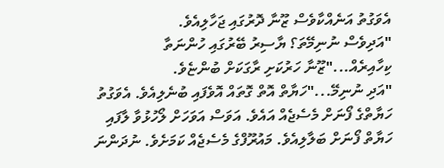އެވަގުތު އަނެއްކާވެސް ޒޫނާ ދޮރުގައި ޖަހާލިއެވެ.
"އަދިވެސް ނުނިމޭތަ؟ ޔާސިރު ބޭރުގައި ހުންނަތާ ކިހާއިރެއް..."ޒޫނާ ހަރުކަށި ރާގަކަށް ބުންޏެވެ.
"އަދި ނުނިމޭ..."ހަޔާތް އޮތް ގޮތައް އޮވެފައި ބުނެލިއެވެ. އެވަގުތު ހަޔާތްގެ ފޯނަށް މެސެޖެއް އައެވެ. އަވަސް އަވަހަށް ލޯހުޅުވާ ލާފައި ހަޔާތް ފޯނަށް ބަލާލިއެވެ. މައުރޫފްގެ މެސެޖެއް ކަމަށެވެ. ނުދަންނަ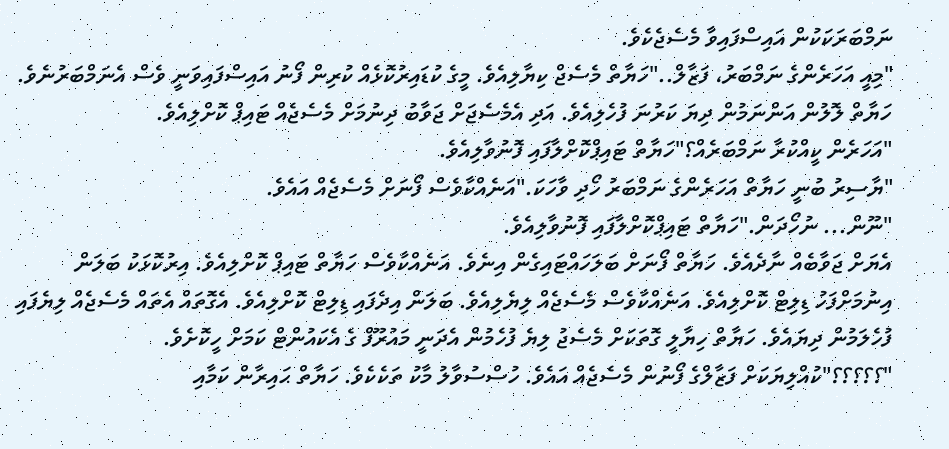ނަމްބަރަކަކުން އައިސްފައިވާ މެސެޖެކެވެ.
"މިއީ އަހަރެންގެ ނަމްބަރު، ފަޒާލް.."ހަޔާތް މެސެޖް ކިޔާލިއެވެ. މީގެ ކުޑައިރުކޮޅެއް ކުރިން ފޯނު އައިސްފައިވަނީ ވެސް އެނަމްބަރުނެވެ. ހަޔާތް ލޮލުން އަންނަމުން ދިޔަ ކަރުނަ ފުހެލިއެވެ. އަދި އެމެސެޖަށް ޖަވާބު ދިނުމަށް މެސެޖެއް ޓައިޕް ކޮށްލިއެވެ.
"އަހަރެން ކީއްކުރާ ނަމްބަރެއް؟"ހަޔާތް ޓައިޕްކޮށްލާފައި ފޮނުވާލިއެވެ.
"ޔާސިރު ބުނީ ހަޔާތް އަހަރެންގެ ނަމްބަރު ހޯދި ވާހަކަ."އަނެއްކާވެސް ފޯނަށް މެސެޖެއް އައެވެ.
"ނޫން... ނުހޯދަން."ހަޔާތް ޓައިޕްކޮށްލާފައި ފޮނުވާލިއެވެ.
އެޔަށް ޖަވާބެއް ނާދެއެވެ. ހަޔާތް ފޯނަށް ބަލަހައްޓައިގެން އިނެވެ. އަނެއްކާވެސް ހަޔާތް ޓައިޕް ކޮށްލިއެވެ. އިރުކޮޅަކު ބަލަން އިނުމަށްފަހު ޑިލިޓް ކޮށްލިއެވެ. އަނެއްކާވެސް މެސެޖެއް ލިޔެލިއެވެ. ބަލަން އިދެފައި ޑިލިޓް ކޮށްލިއެވެ. އެގޮތައް އެތައް މެސެޖެއް ލިޔެފައި ފުހެލަމުން ދިޔައެވެ. ހަޔާތް ހިޔާލީ ގޮތަކަށް މެސެޖު ލިޔެ ފުހެމުން އެދަނީ މައުރޫފް ގެ އެކައުންޓް ކަމަށް ހީކޮށެވެ.
"؟؟؟؟؟"ކުއްލިޔަކަށް ފަޒާލްގެ ފޯނުން މެސެޖެއް އައެވެ. ހުސްސުވާލު މާކު ތަކެކެވެ. ހަޔާތް ޙައިރާން ކަމާއި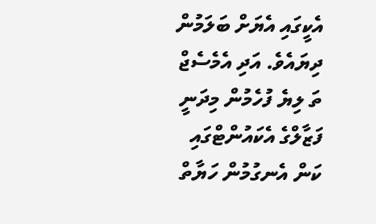އެކީގައި އެޔަށް ބަލަމުން ދިޔައެވެ. އަދި އެމެސެޖް ތަ ލިޔެ ފުހެމުން މިދަނީ ފަޒާލްގެ އެކައުންޓްގައި ކަން އެނގުމުން ހަޔާތް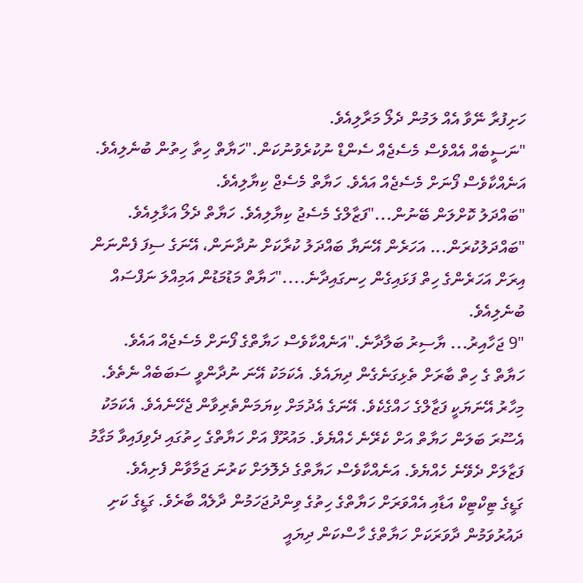ހަށިފުރާ ނޭވާ އެއް ލަމުން ދެލޯ މަރާލިއެވެ.
"ނަސީބެއް އެއްވެސް މެސެޖެއް ސެންޑް ނުކުރެވުނުކަން."ހަޔާތް ހިތާ ހިތުން ބުނެލިއެވެ. އަނެއްކާވެސް ފޯނަށް މެސެޖެއް އައެވެ. ހަޔާތް މެސެޖް ކިޔާލިއެވެ.
"ބައްދަލު ކޮށްލަން ބޭނުން..."ފަޒާލްގެ މެސެޖު ކިޔާލިއެވެ. ހަޔާތް ދެލޯ އަޅާލިއެވެ.
"ބައްދަލުކުރަން... އަހަރެން އޭނަޔާ ބައްދަލު ކުރާކަށް ނުދާނަން، އޭނަގެ ސިފަ ފެންނަން އިރަށް އަހަރެންގެ ހިތް ފަޅައިގެން ހިނގައިދާނެ...."ހަޔާތް މަޑުމަޑުން އަމިއްލަ ނަފްސައް ބުނެލިއެވެ.
"9 ޖަހާއިރު... ޔާސިރު ބަލާދާނެ."އަނެއްކާވެސް ހަޔާތްގެ ފޯނަށް މެސެޖެއް އައެވެ.
ހަޔާތް ގެ ހިތް ބާރަށް ތެޅިގަނެގެން ދިޔައެވެ. އެކަމަކު އޭނަ ނުދާންވީ ސަބަބެއް ނެތެވެ. މިހާރު އޭނަޔަކީ ފަޒާލްގެ ހައްގެކެވެ. އޭނަގެ އެދުމަށް ކިޔަމަންތެރިވާން ޖެހޭނެއެވެ. އެކަމަކު އެސޫރަ ބަލަން ހަޔާތް އަށް ކެރޭނެ ހެއްޔެވެ. މައުރޫފް އަށް ހަޔާތްގެ ހިތުގައި ދެވިފައިވާ މަގާމު ފަޒާލަށް ދެވޭނެ ހެއްޔެވެ. އަނެއްކާވެސް ހަޔާތްގެ ދެލޮލަށް ކަރުނަ ޖަމާވާން ފެށިއެވެ.
ގަޑީގެ ޓިކްޓިކް އަޑާއި އެއްވަރަށް ހަޔާތްގެ ހިތުގެ ވިންދުޖަހަމުން ދާލެއް ބާރެވެ. ގަޑީގެ ކަށި ދައުރުވަމުން ދާވަރަކަށް ހަޔާތްގެ ހާސްކަން ދިޔައީ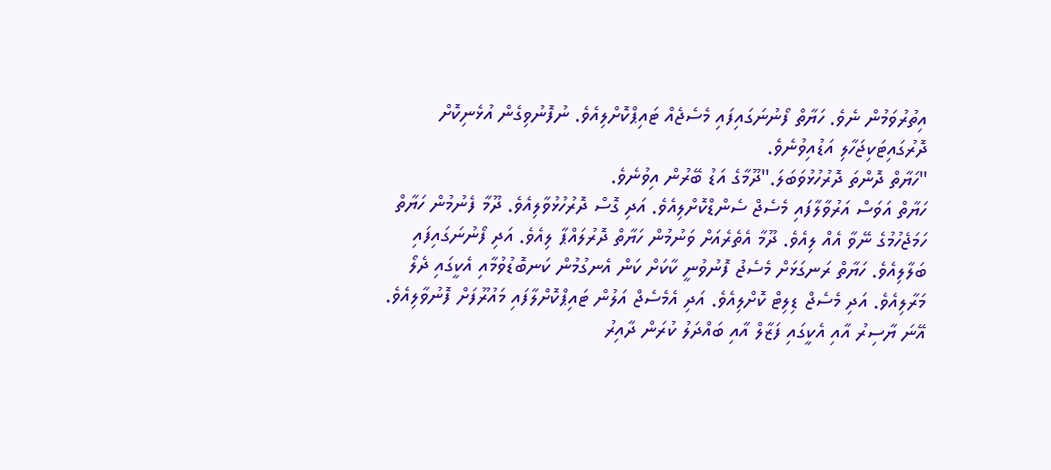އިތުރުވަމުން ނެވެ. ހަޔާތް ފޯނުނަގައިފައި މެސެޖެއް ޓައިޕްކޮށްލިއެވެ. ނުފޮނުވިގެން އުޅެނިކޮށް ދޮރުގައިޓަކިޖަހާލި އަޑުއިވުނެވެ.
"ހަޔާތް ދޮންތަ ދޮރުހުޅުވަބަލަ."ދޫމާގެ އަޑު ބޭރުން އިވުނެވެ.
ހަޔާތް އަވަސް އަރުވާލާފައި މެސެޖް ސެންޑްކޮށްލިއެވެ. އަދި ގޮސް ދޮރުހުޅުވާލިއެވެ. ދޫމާ ފެނުމުން ހަޔާތް ހަމަޖެހުމުގެ ނޭވާ އެއް ލިއެވެ. ދޫމާ އެތެރެއަށް ވަނުމުން ހަޔާތް ދޮރުލައްޕާ ލިއެވެ. އަދި ފޯނުނަގައިފައި ބަލާލިއެވެ. ހަޔާތް ރަނގަޅަށް މެސެޖު ފޮނުވުނީ ކާކަށް ކަން އެނގުމުން ކަނބޮޑުވުމާއި އެކީގައި ދެލޯ މަރާލިއެވެ. އަދި މެސެޖް ޑިލިޓް ކޮށްލިއެވެ. އަދި އެމެސެޖް އަލުން ޓައިޕްކޮށްލާފައި މައުރޫފަށް ފޮނުވާލިއެވެ. އޭނަ ޔާސިރު އާއި އެކީގައި ފަޒާލް އާއި ބައްދަލު ކުރަން ދާއިރު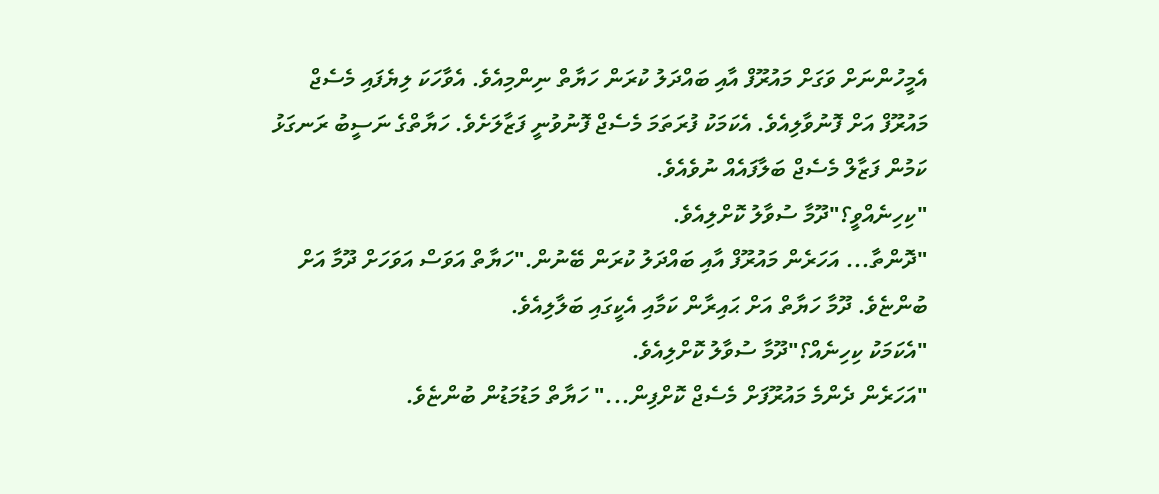އެމީހުންނަށް ވަގަށް މައުރޫފް އާއި ބައްދަލު ކުރަން ހަޔާތް ނިންމިއެވެ. އެވާހަކަ ލިޔެފައި މެސެޖް މައުރޫފް އަށް ފޮނުވާލިއެވެ. އެކަމަކު ފުރަތަމަ މެސެޖް ފޮނުވުނީ ފަޒާލަށެވެ. ހަޔާތްގެ ނަސީބު ރަނގަޅު ކަމުން ފަޒާލް މެސެޖް ބަލާފައެއް ނުވެއެވެ.
"ކިހިނެއްވީ؟"ދޫމާ ސުވާލު ކޮށްލިއެވެ.
"ދޮންތާ... އަހަރެން މައުރޫފް އާއި ބައްދަލު ކުރަން ބޭނުން."ހަޔާތް އަވަސް އަވަހަށް ދޫމާ އަށް ބުންޏެވެ. ދޫމާ ހަޔާތް އަށް ޙައިރާން ކަމާއި އެކީގައި ބަލާލިއެވެ.
"އެކަމަކު ކިހިނެއް؟"ދޫމާ ސުވާލު ކޮށްލިއެވެ.
"އަހަރެން ދެންމެ މައުރޫފަށް މެސެޖް ކޮށްފިން..." ހަޔާތް މަޑުމަޑުން ބުންޏެވެ.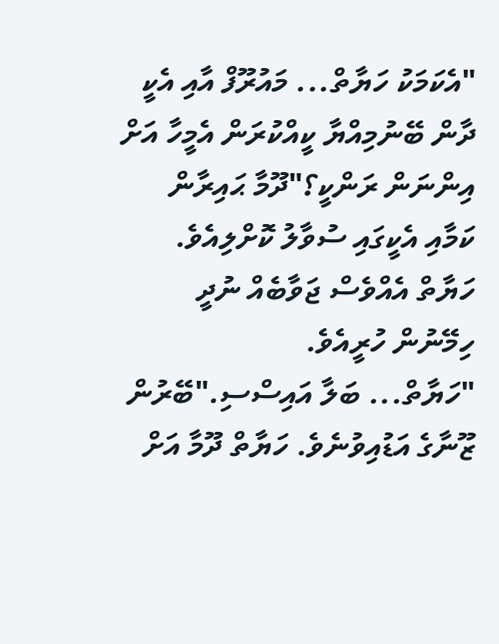"އެކަމަކު ހަޔާތް... މައުރޫފް އާއި އެކީ ދާން ބޭނުމިއްޔާ ކީއްކުރަން އެމީހާ އަށް އިންނަން ރަންކީ؟"ދޫމާ ޙައިރާން ކަމާއި އެކީގައި ސުވާލު ކޮށްލިއެވެ. ހަޔާތް އެއްވެސް ޖަވާބެއް ނުދީ ހިމޭނުން ހުރީއެވެ.
"ހަޔާތް... ބަލާ އައިސްސި."ބޭރުން ޒޫނާގެ އަޑުއިވުނެވެ. ހަޔާތް ދޫމާ އަށް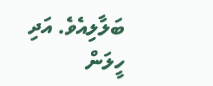ބަލާލިއެވެ. އަދި ހީލަން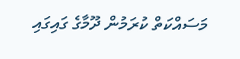މަސައްކަތް ކުރަމުން ދޫމާގެ ގައިގައި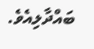ބައްދާލިއެވެ.